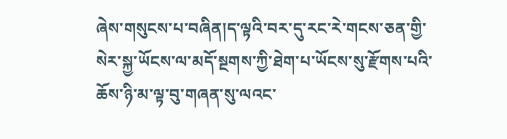ཞེས་གསུངས་པ་བཞིན།ད་ལྟའི་བར་དུ་རང་རེ་གངས་ཅན་གྱི་སེར་སྐྱ་ཡོངས་ལ་མདོ་སྔགས་ཀྱི་ཐེག་པ་ཡོངས་སུ་རྫོགས་པའི་ཆོས་ཉི་མ་ལྟ་བུ་གཞན་སུ་ལའང་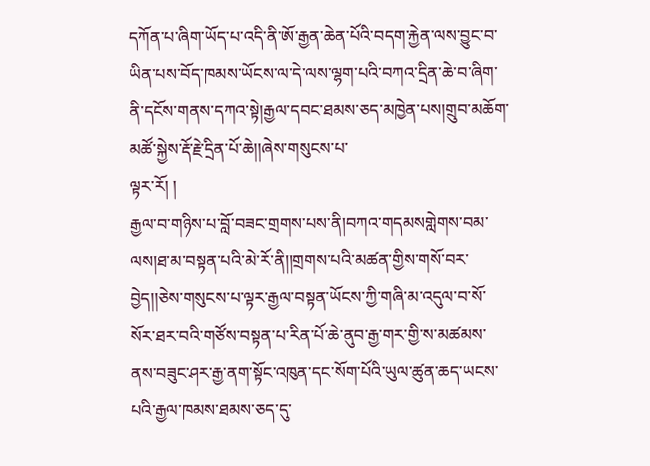དཀོན་པ་ཞིག་ཡོད་པ་འདི་ནི་ཨོ་རྒྱན་ཆེན་པོའི་བདག་རྐྱེན་ལས་བྱུང་བ་ཡིན་པས་བོད་ཁམས་ཡོངས་ལ་དེ་ལས་ལྷག་པའི་བཀའ་དྲིན་ཆེ་བ་ཞིག་ནི་དངོས་གནས་དཀའ་སྟེ།རྒྱལ་དབང་ཐམས་ཅད་མཁྱེན་པས།གྲུབ་མཆོག་མཚོ་སྐྱེས་རྡོ་རྗེ་དྲིན་པོ་ཆེ།།ཞེས་གསུངས་པ་
ལྟར་རོ། །
རྒྱལ་བ་གཉིས་པ་བློ་བཟང་གྲགས་པས་ནི།བཀའ་གདམསགླེགས་བམ་ལས།ཐ་མ་བསྟན་པའི་མེ་རོ་ནི།།གྲགས་པའི་མཚན་གྱིས་གསོ་བར་བྱེད།།ཅེས་གསུངས་པ་ལྟར་རྒྱལ་བསྟན་ཡོངས་ཀྱི་གཞི་མ་འདུལ་བ་སོ་སོར་ཐར་བའི་གཙོས་བསྟན་པ་རིན་པོ་ཆེ་ནུབ་རྒྱ་གར་གྱི་ས་མཚམས་ནས་བཟུང་ཤར་རྒྱ་ནག་སྟོང་འཁུན་དང་སོག་པོའི་ཡུལ་ཚུན་ཆད་ཡངས་པའི་རྒྱལ་ཁམས་ཐམས་ཅད་དུ་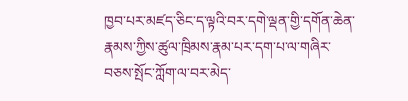ཁྱབ་པར་མཛད་ཅིང་ད་ལྟའི་བར་དགེ་ལྡན་གྱི་དགོན་ཆེན་རྣམས་ཀྱིས་ཚུལ་ཁྲིམས་རྣམ་པར་དག་པ་ལ་གཞིར་བཅས་སྤོང་ཀློག་ལ་བར་མེད་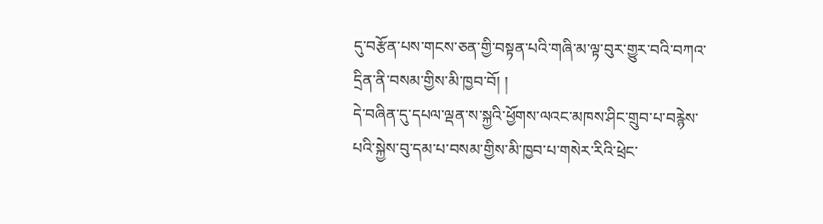དུ་བརྩོན་པས་གངས་ཅན་གྱི་བསྟན་པའི་གཞི་མ་ལྟ་བུར་གྱུར་བའི་བཀའ་དྲིན་ནི་བསམ་གྱིས་མི་ཁྱབ་བོ། །
དེ་བཞིན་དུ་དཔལ་ལྡན་ས་སྐྱའི་ཕྱོགས་ལའང་མཁས་ཤིང་གྲུབ་པ་བརྙེས་པའི་སྐྱེས་བུ་དམ་པ་བསམ་གྱིས་མི་ཁྱབ་པ་གསེར་རིའི་ཕྲེང་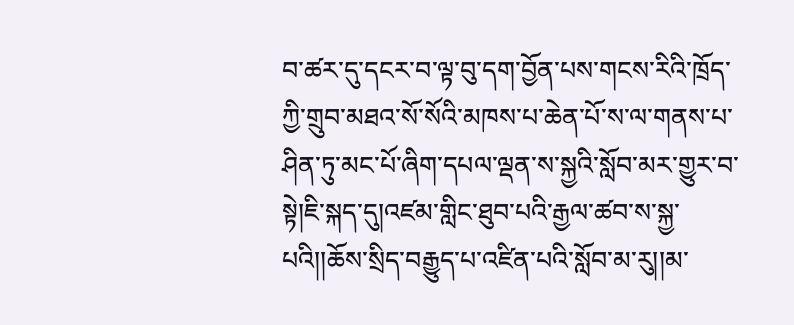བ་ཚར་དུ་དངར་བ་ལྟ་བུ་དག་བྱོན་པས་གངས་རིའི་ཁྲོད་ཀྱི་གྲུབ་མཐའ་སོ་སོའི་མཁས་པ་ཆེན་པོ་ས་ལ་གནས་པ་ཤིན་ཏུ་མང་པོ་ཞིག་དཔལ་ལྡན་ས་སྐྱའི་སློབ་མར་གྱུར་བ་སྟེ།ཇི་སྐད་དུ།འཛམ་གླིང་ཐུབ་པའི་རྒྱལ་ཚབ་ས་སྐྱ་པའི།།ཆོས་སྲིད་བརྒྱུད་པ་འཛིན་པའི་སློབ་མ་རུ།།མ་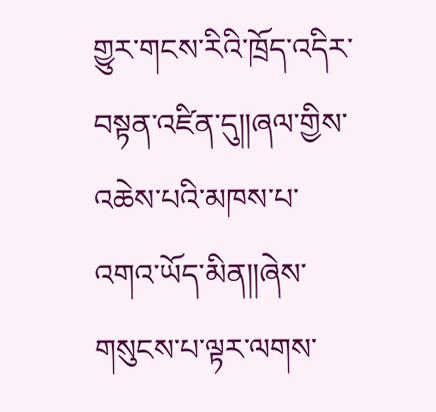གྱུར་གངས་རིའི་ཁྲོད་འདིར་བསྟན་འཛིན་དུ།།ཞལ་གྱིས་འཆེས་པའི་མཁས་པ་འགའ་ཡོད་མིན།།ཞེས་གསུངས་པ་ལྟར་ལགས་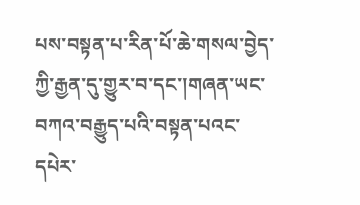པས་བསྟན་པ་རིན་པོ་ཆེ་གསལ་བྱེད་ཀྱི་རྒྱན་དུ་གྱུར་བ་དང་།གཞན་ཡང་བཀའ་བརྒྱུད་པའི་བསྟན་པའང་དཔེར་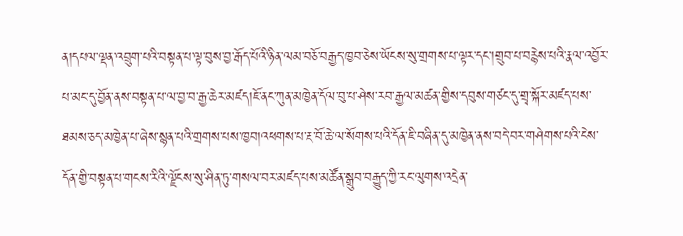ན།དཔལ་ལྡན་འབྲུག་པའི་བསྟན་པ་ལྟ་བུས་བྱ་རྒོད་པོའི་ཉིན་ལམ་བཅོ་བརྒྱད་ཁྱབ་ཅེས་ཡོངས་སུ་གྲགས་པ་ལྟར་དང་།གྲུབ་པ་བརྙེས་པའི་རྣལ་འབྱོར་པ་མང་དུ་བྱོན་ནས་བསྟན་པ་ལ་བྱ་བ་རྒྱ་ཆེར་མཛད།ཇོ་ནང་ཀུན་མཁྱེན་དོལ་བུ་པ་ཤེས་རབ་རྒྱལ་མཚན་གྱིས་དབུས་གཙང་དུ་གྲྭ་སྐོར་མཛད་པས་ཐམས་ཅད་མཁྱེན་པ་ཞེས་སྙན་པའི་གྲགས་པས་ཁྱབ།འཕགས་པ་རྔ་བོ་ཆེ་ལ་སོགས་པའི་དོན་ཇི་བཞིན་དུ་མཁྱེན་ནས་བདེ་བར་གཤེགས་པའི་ངེས་དོན་གྱི་བསྟན་པ་གངས་རིའི་ལྗོངས་སུ་ཤིན་ཏུ་གསལ་བར་མཛད་པས་མཚོན་སྒྲུབ་བརྒྱུད་ཀྱི་རང་ལུགས་འདྲེན་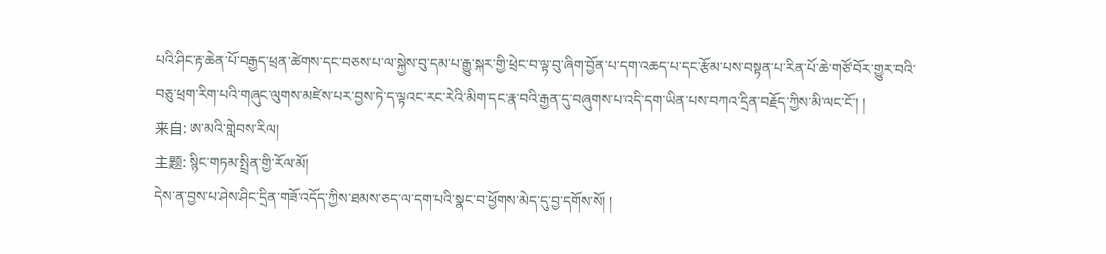པའི་ཤིང་རྟ་ཆེན་པོ་བརྒྱད་ཕྲན་ཚེགས་དང་བཅས་པ་ལ་སྐྱེས་བུ་དམ་པ་རྒྱུ་སྐར་གྱི་ཕྲེང་བ་ལྟ་བུ་ཞིག་བྱོན་པ་དག་འཆད་པ་དང་རྩོམ་པས་བསྟན་པ་རིན་པོ་ཆེ་གཙོ་བོར་གྱུར་བའི་བཅུ་ཕྲག་རིག་པའི་གཞུང་ལུགས་མཛེས་པར་བྱས་ཏེ་ད་ལྟའང་རང་རེའི་མིག་དང་རྣ་བའི་རྒྱན་དུ་བཞུགས་པ་འདི་དག་ཡིན་པས་བཀའ་དྲིན་བརྗོད་ཀྱིས་མི་ལང་ངོ་། །
来自: ཨ་མའི་གླེབས་རིལ།
主题: སྙིང་གཏམ་སྤྲིན་གྱི་རོལ་མོ།
དེས་ན་བྱས་པ་ཤེས་ཤིང་དྲིན་གཟོ་འདོད་ཀྱིས་ཐམས་ཅད་ལ་དག་པའི་སྣང་བ་ཕྱོགས་མེད་དུ་བྱ་དགོས་སོ། །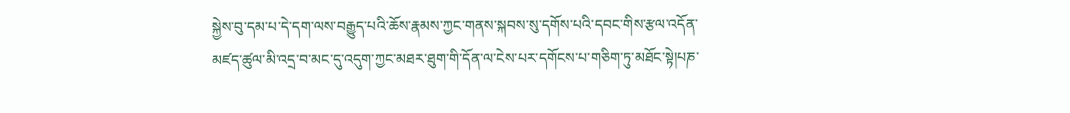སྐྱེས་བུ་དམ་པ་དེ་དག་ལས་བརྒྱུད་པའི་ཆོས་རྣམས་ཀྱང་གནས་སྐབས་སུ་དགོས་པའི་དབང་གིས་རྩལ་འདོན་མཛད་ཚུལ་མི་འདྲ་བ་མང་དུ་འདུག་ཀྱང་མཐར་ཐུག་གི་དོན་ལ་ངེས་པར་དགོངས་པ་གཅིག་ཏུ་མཐོང་སྟེ།པཎ་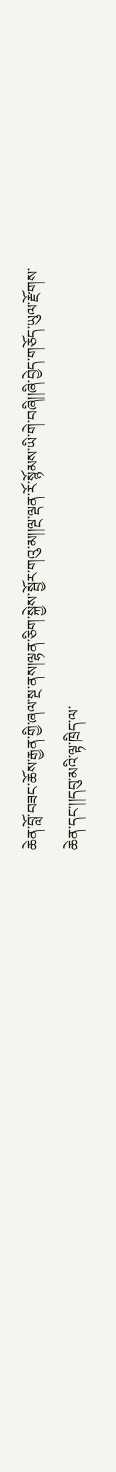ཆེན་བློ་བཟང་ཆོས་རྒྱན་གྱི་ཞལ་སྔ་ནས།ལྷན་ཅིག་སྐྱེས་སྦྱོར་གའུ་མ།།ལྔ་ལྡན་རོ་སྙོམས་ཡི་གེ་བཞི།།ཞི་བྱེད་གཅོད་ཡུལ་རྫོགས་ཆེན་དང་།།དབུ་མའི་ལྟ་ཁྲིད་ལ་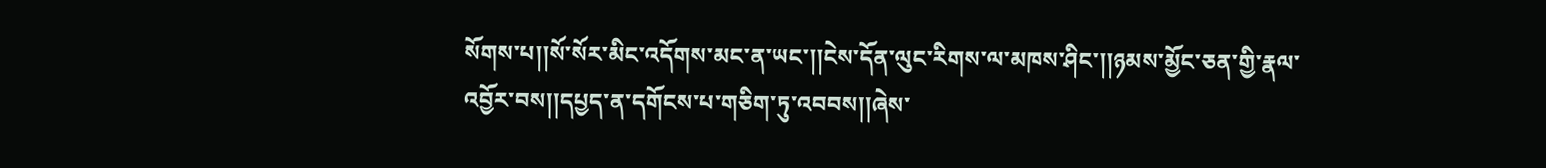སོགས་པ།།སོ་སོར་མིང་འདོགས་མང་ན་ཡང་།།ངེས་དོན་ལུང་རིགས་ལ་མཁས་ཤིང་།།ཉམས་མྱོང་ཅན་གྱི་རྣལ་འབྱོར་བས།།དཔྱད་ན་དགོངས་པ་གཅིག་ཏུ་འབབས།།ཞེས་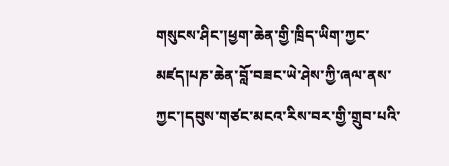གསུངས་ཤིང་།ཕྱག་ཆེན་གྱི་ཁྲིད་ཡིག་ཀྱང་མཛད།པཎ་ཆེན་བློ་བཟང་ཡེ་ཤེས་ཀྱི་ཞལ་ནས་ཀྱང་།དབུས་གཙང་མངའ་རིས་བར་གྱི་གྲུབ་པའི་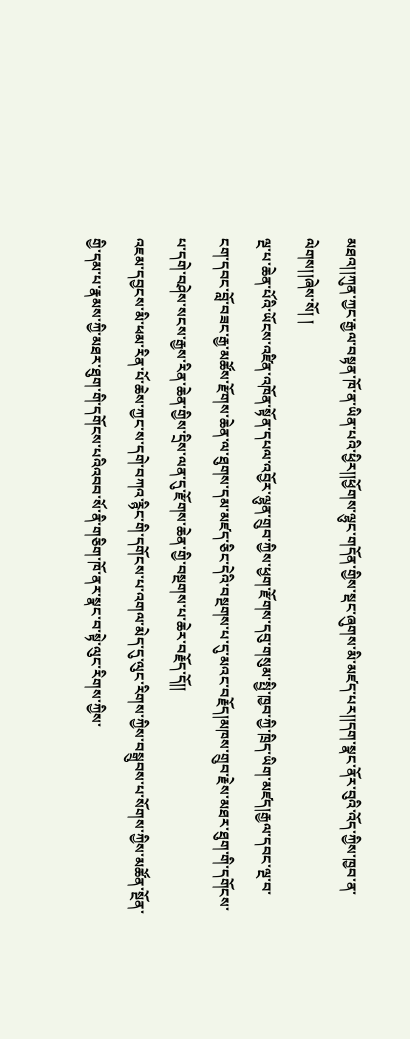མཐའ།།ཀུན་ཀྱང་རྒྱལ་བསྟན་ཁོ་ན་ཡིན་པའི་ཕྱིར།།ཕྱོགས་ལྷུང་གདོན་གྱིས་སྡང་ཞུགས་མི་མཛད་པར།།དག་སྣང་ནོར་བུའི་འོད་ཀྱིས་ཁྱབ་ན་ལེགས།།ཞེས་སོ། །
ལྔ་པ་ཆེན་པོའི་ཡོངས་འཛིན་འཁོན་སྟོན་དཔལ་འབྱོར་ལྷུན་གྲུབ་ཀྱིས་ཕྱག་རྫོགས་དབུ་གསུམ་སྤྱི་ཁྱབ་ཀྱི་ཁྲིད་ཡིག་མཛད།རྒྱལ་དབང་ལྔ་བ་ངག་དབང་བློ་བཟང་རྒྱ་མཚོས་རྫོགས་ཆེན་ལ་ཐུགས་དམ་མཛད་ཅིང་དེའི་བསྔགས་པ་དུ་མའང་བརྗོད།མཁས་གྲུབ་རྗེས་མཐར་ཐུག་གི་དགོངས་པ་དགེ་བཤེས་སངས་རྒྱས་རིན་ཆེན་གྱིས་དྲིས་ལན་དུ་རྫོགས་ཆེན་གྱི་བསྔགས་པ་ཆེར་བརྗོད་དོ།།
འཇམ་དབྱངས་མི་ཕམ་རིན་པོ་ཆེས་ཀྱང་ས་དགེ་བཀའ་རྙིང་གི་དགོངས་པ་འགལ་མེད་དུ་ལུང་རིགས་ཀྱིས་བསྒྲུབས་པ་སོགས་ཀྱིས་མཚོན་སྔོན་གྱི་དམ་པ་རྣམས་ཀྱི་མཐར་ཐུག་གི་དགོངས་པའིའབབ་སོ་ནི་གཅིག་ཁོ་ནར་སྣང་བ་སྟེ་ལུང་རིགས་ཀྱིས་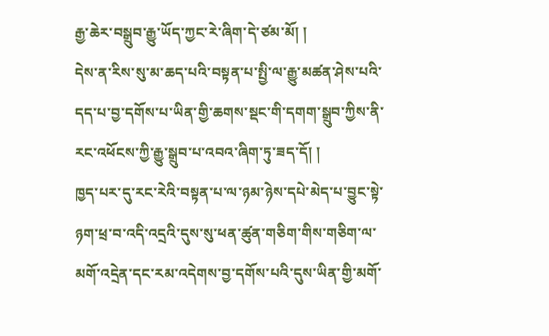རྒྱ་ཆེར་བསྒྲུབ་རྒྱུ་ཡོད་ཀྱང་རེ་ཞིག་དེ་ཙམ་མོ། །
དེས་ན་རིས་སུ་མ་ཆད་པའི་བསྟན་པ་སྤྱི་ལ་རྒྱུ་མཚན་ཤེས་པའི་དད་པ་བྱ་དགོས་པ་ཡིན་གྱི་ཆགས་སྡང་གི་དགག་སྒྲུབ་ཀྱིས་ནི་རང་འཕོངས་ཀྱི་རྒྱུ་སྒྲུབ་པ་འབའ་ཞིག་ཏུ་ཟད་དོ། །
ཁྱད་པར་དུ་རང་རེའི་བསྟན་པ་ལ་ཉམ་ཉེས་དཔེ་མེད་པ་བྱུང་སྟེ་ཉག་ཕྲ་བ་འདི་འདྲའི་དུས་སུ་ཕན་ཚུན་གཅིག་གིས་གཅིག་ལ་མགོ་འདྲེན་དང་རམ་འདེགས་བྱ་དགོས་པའི་དུས་ཡིན་གྱི་མགོ་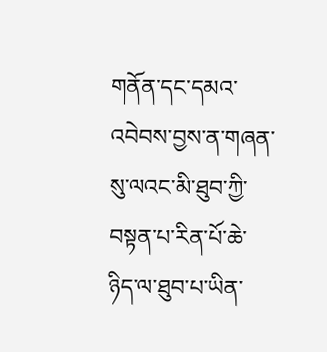གནོན་དང་དམའ་འབེབས་བྱས་ན་གཞན་སུ་ལའང་མི་ཐུབ་ཀྱི་བསྟན་པ་རིན་པོ་ཆེ་ཉིད་ལ་ཐུབ་པ་ཡིན་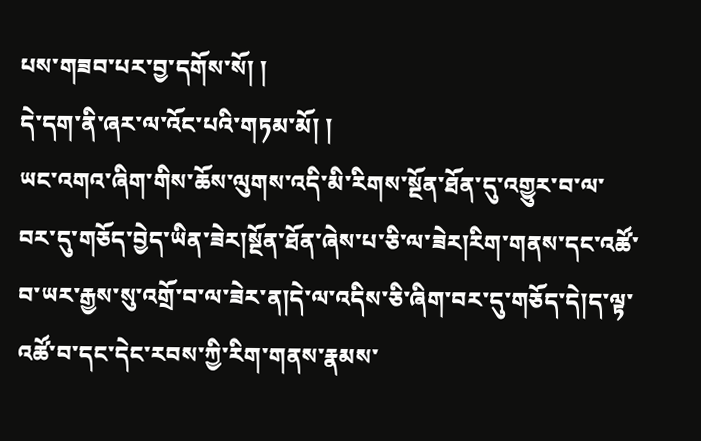པས་གཟབ་པར་བྱ་དགོས་སོ། །
དེ་དག་ནི་ཞར་ལ་འོང་པའི་གཏམ་མོ། །
ཡང་འགའ་ཞིག་གིས་ཆོས་ལུགས་འདི་མི་རིགས་སྔོན་ཐོན་དུ་འགྱུར་བ་ལ་བར་དུ་གཅོད་བྱེད་ཡིན་ཟེར།སྔོན་ཐོན་ཞེས་པ་ཅི་ལ་ཟེར།རིག་གནས་དང་འཚོ་བ་ཡར་རྒྱས་སུ་འགྲོ་བ་ལ་ཟེར་ན།དེ་ལ་འདིས་ཅི་ཞིག་བར་དུ་གཅོད་དེ།ད་ལྟ་འཚོ་བ་དང་དེང་རབས་ཀྱི་རིག་གནས་རྣམས་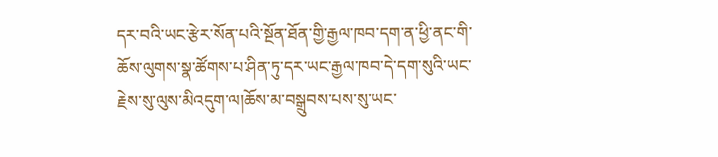དར་བའི་ཡང་རྩེར་སོན་པའི་སྔོན་ཐོན་གྱི་རྒྱལ་ཁབ་དག་ན་ཕྱི་ནང་གི་ཆོས་ལུགས་སྣ་ཚོགས་པ་ཤིན་ཏུ་དར་ཡང་རྒྱལ་ཁབ་དེ་དག་སུའི་ཡང་རྗེས་སུ་ལུས་མིའདུག་ལ།ཆོས་མ་བསྒྲུབས་པས་སུ་ཡང་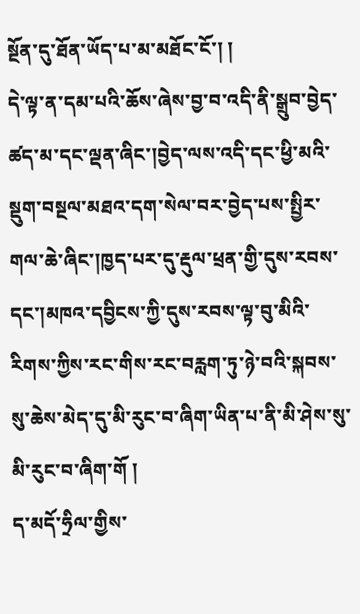སྔོན་དུ་ཐོན་ཡོད་པ་མ་མཐོང་ངོ་། །
དེ་ལྟ་ན་དམ་པའི་ཆོས་ཞེས་བྱ་བ་འདི་ནི་སྒྲུབ་བྱེད་ཚད་མ་དང་ལྡན་ཞིང་།བྱེད་ལས་འདི་དང་ཕྱི་མའི་སྡུག་བསྔལ་མཐའ་དག་སེལ་བར་བྱེད་པས་སྤྱིར་གལ་ཆེ་ཞིང་།ཁྱད་པར་དུ་རྡུལ་ཕྲན་གྱི་དུས་རབས་དང་།མཁའ་དབྱིངས་ཀྱི་དུས་རབས་ལྟ་བུ་མིའི་རིགས་ཀྱིས་རང་གིས་རང་བརླག་ཏུ་ཉེ་བའི་སྐབས་སུ་ཆེས་མེད་དུ་མི་རུང་བ་ཞིག་ཡིན་པ་ནི་མི་ཤེས་སུ་མི་རུང་བ་ཞིག་གོ །
ད་མདོ་ཧྲིལ་གྱིས་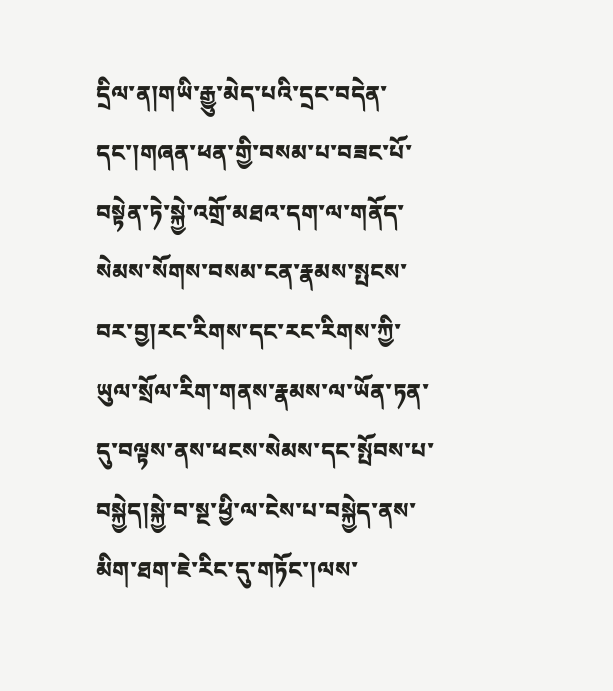དྲིལ་ན།གཡི་རྒྱུ་མེད་པའི་དྲང་བདེན་དང་།གཞན་ཕན་གྱི་བསམ་པ་བཟང་པོ་བསྟེན་ཏེ་སྐྱེ་འགྲོ་མཐའ་དག་ལ་གནོད་སེམས་སོགས་བསམ་ངན་རྣམས་སྤངས་བར་བྱ།རང་རིགས་དང་རང་རིགས་ཀྱི་ཡུལ་སྲོལ་རིག་གནས་རྣམས་ལ་ཡོན་ཏན་དུ་བལྟས་ནས་ཕངས་སེམས་དང་སྤོབས་པ་བསྐྱེད།སྐྱེ་བ་སྔ་ཕྱི་ལ་ངེས་པ་བསྐྱེད་ནས་མིག་ཐག་ཇེ་རིང་དུ་གཏོང་།ལས་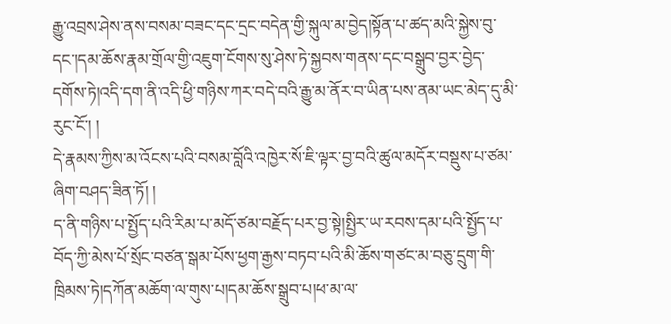རྒྱུ་འབྲས་ཤེས་ནས་བསམ་བཟང་དང་དྲང་བདེན་གྱི་སྐུལ་མ་བྱེད།སྟོན་པ་ཚད་མའི་སྐྱེས་བུ་དང་།དམ་ཆོས་རྣམ་གྲོལ་གྱི་འཇུག་ངོགས་སུ་ཤེས་ཏེ་སྐྱབས་གནས་དང་བསྒྲུབ་བྱར་བྱེད་དགོས་ཏེ།འདི་དག་ནི་འདི་ཕྱི་གཉིས་ཀར་བདེ་བའི་རྒྱུ་མ་ནོར་བ་ཡིན་པས་ནམ་ཡང་མེད་དུ་མི་རུང་ངོ་། །
དེ་རྣམས་ཀྱིས་མ་འོངས་པའི་བསམ་བློའི་འཁྱེར་སོ་ཇི་ལྟར་བྱ་བའི་ཚུལ་མདོར་བསྡུས་པ་ཙམ་ཞིག་བཤད་ཟིན་ཏོ། །
ད་ནི་གཉིས་པ་སྤྱོད་པའི་རིམ་པ་མདོ་ཙམ་བརྗོད་པར་བྱ་སྟེ།སྤྱིར་ཡ་རབས་དམ་པའི་སྤྱོད་པ་བོད་ཀྱི་མེས་པོ་སྲོང་བཙན་སྒམ་པོས་ཕྱག་རྒྱས་བཏབ་པའི་མི་ཆོས་གཙང་མ་བཅུ་དྲུག་གི་ཁྲིམས་ཏེ།དཀོན་མཆོག་ལ་གུས་པ།དམ་ཆོས་སྒྲུབ་པ།ཕ་མ་ལ་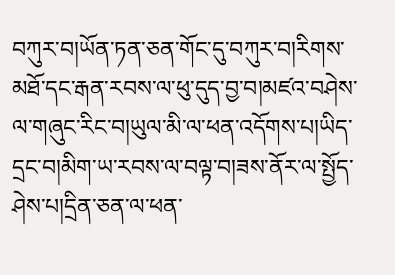བཀུར་བ།ཡོན་ཏན་ཅན་གོང་དུ་བཀུར་བ།རིགས་མཐོ་དང་རྒན་རབས་ལ་ཕུ་དུད་བྱ་བ།མཛའ་བཤེས་ལ་གཞུང་རིང་བ།ཡུལ་མི་ལ་ཕན་འདོགས་པ།ཡིད་དྲང་བ།མིག་ཡ་རབས་ལ་བལྟ་བ།ཟས་ནོར་ལ་སྤྱོད་ཤེས་པ།དྲིན་ཅན་ལ་ཕན་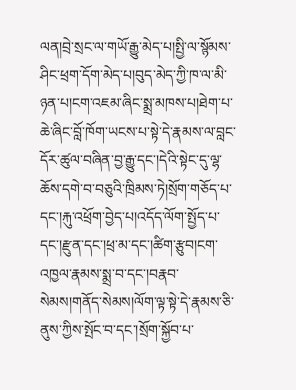ལན།བྲེ་སྲང་ལ་གཡོ་རྒྱུ་མེད་པ།སྤྱི་ལ་སྙོམས་ཤིང་ཕྲག་དོག་མེད་པ།བུད་མེད་ཀྱི་ཁ་ལ་མི་ཉན་པ།ངག་འཇམ་ཞིང་སྨྲ་མཁས་པ།ཐེག་པ་ཆེ་ཞིང་བློ་ཁོག་ཡངས་པ་སྟེ་དེ་རྣམས་ལ་བླང་དོར་ཚུལ་བཞིན་བྱ་རྒྱུ་དང་།དེའི་སྟེང་དུ་ལྷ་ཆོས་དགེ་བ་བཅུའི་ཁྲིམས་ཏེ།སྲོག་གཅོད་པ་དང་།རྐུ་འཕྲོག་བྱེད་པ།འདོད་ལོག་སྤྱོད་པ་དང་།རྫུན་དང་།ཕྲ་མ་དང་།ཚིག་རྩུབ།ངག་འཁྱལ་རྣམས་སྨྲ་བ་དང་།བརྣབ་སེམས།གནོད་སེམས།ལོག་ལྟ་སྟེ་དེ་རྣམས་ཅི་ནུས་ཀྱིས་སྤོང་བ་དང་།སྲོག་སྐྱོབ་པ་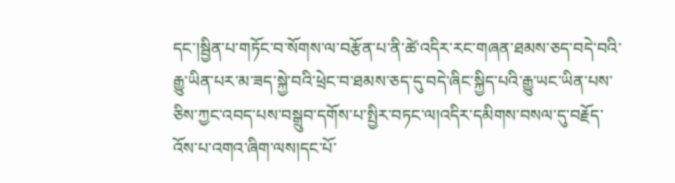དང་།སྦྱིན་པ་གཏོང་བ་སོགས་ལ་བརྩོན་པ་ནི་ཚེ་འདིར་རང་གཞན་ཐམས་ཅད་བདེ་བའི་རྒྱུ་ཡིན་པར་མ་ཟད་སྐྱེ་བའི་ཕྲེང་བ་ཐམས་ཅད་དུ་བདེ་ཞིང་སྐྱིད་པའི་རྒྱུ་ཡང་ཡིན་པས་ཅིས་ཀྱང་འབད་པས་བསྒྲུབ་དགོས་པ་སྤྱིར་བཏང་ལ།འདིར་དམིགས་བསལ་དུ་བརྗོད་འོས་པ་འགའ་ཞིག་ལས།དང་པོ་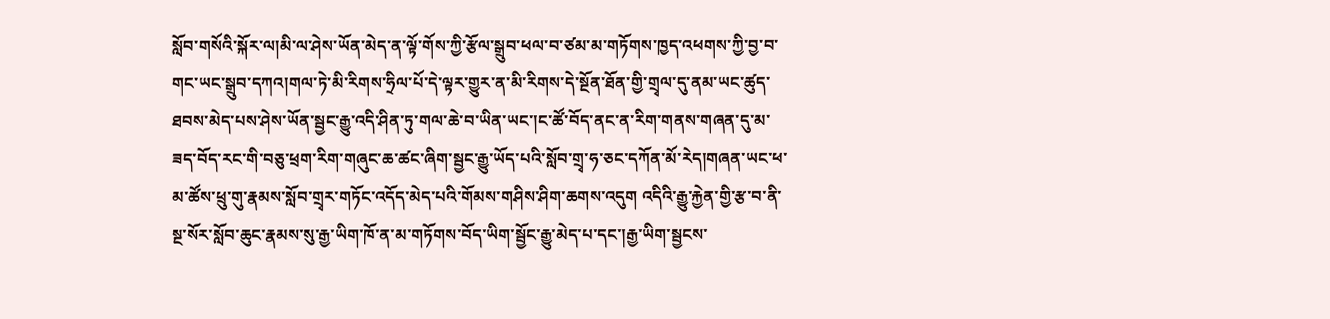སློབ་གསོའི་སྐོར་ལ།མི་ལ་ཤེས་ཡོན་མེད་ན་ལྟོ་གོས་ཀྱི་རྩོལ་སྒྲུབ་ཕལ་བ་ཙམ་མ་གཏོགས་ཁྱད་འཕགས་ཀྱི་བྱ་བ་གང་ཡང་སྒྲུབ་དཀའ།གལ་ཏེ་མི་རིགས་ཧྲིལ་པོ་དེ་ལྟར་གྱུར་ན་མི་རིགས་དེ་སྔོན་ཐོན་གྱི་གྲྭལ་དུ་ནམ་ཡང་ཚུད་ཐབས་མེད་པས་ཤེས་ཡོན་སྦྱང་རྒྱུ་འདི་ཤིན་ཏུ་གལ་ཆེ་བ་ཡིན་ཡང་།ང་ཚོ་བོད་ནང་ན་རིག་གནས་གཞན་དུ་མ་ཟད་བོད་རང་གི་བཅུ་ཕྲག་རིག་གཞུང་ཆ་ཚང་ཞིག་སྦྱང་རྒྱུ་ཡོད་པའི་སློབ་གྲྭ་ཧ་ཅང་དཀོན་མོ་རེད།གཞན་ཡང་ཕ་མ་ཚོས་ཕྲུ་གུ་རྣམས་སློབ་གྲྭར་གཏོང་འདོད་མེད་པའི་གོམས་གཤིས་ཤིག་ཆགས་འདུག འདིའི་རྒྱུ་རྐྱེན་གྱི་རྩ་བ་ནི་སྔ་སོར་སློབ་ཆུང་རྣམས་སུ་རྒྱ་ཡིག་ཁོ་ན་མ་གཏོགས་བོད་ཡིག་སྦྱོང་རྒྱུ་མེད་པ་དང་།རྒྱ་ཡིག་སྦྱངས་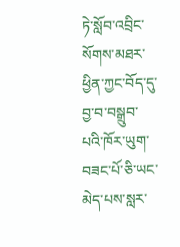ཏེ་སློབ་འབྲིང་སོགས་མཐར་ཕྱིན་ཀྱང་བོད་དུ་བྱ་བ་བསྒྲུབ་པའི་ཁོར་ཡུག་བཟང་པོ་ཅི་ཡང་མེད་པས་སླར་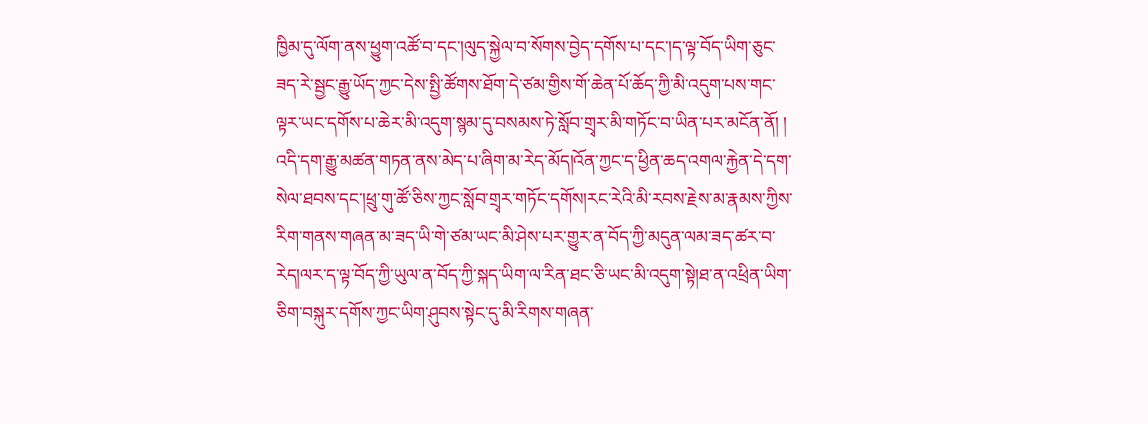ཁྱིམ་དུ་ལོག་ནས་ཕྱུག་འཚོ་བ་དང་།ལུད་སྐྱེལ་བ་སོགས་བྱེད་དགོས་པ་དང་།ད་ལྟ་བོད་ཡིག་ཅུང་ཟད་རེ་སྦྱང་རྒྱུ་ཡོད་ཀྱང་དེས་སྤྱི་ཚོགས་ཐོག་དེ་ཙམ་གྱིས་གོ་ཆེན་པོ་ཆོད་ཀྱི་མི་འདུག་པས་གང་ལྟར་ཡང་དགོས་པ་ཆེར་མི་འདུག་སྙམ་དུ་བསམས་ཏེ་སློབ་གྲྭར་མི་གཏོང་བ་ཡིན་པར་མངོན་ནོ། །
འདི་དག་རྒྱུ་མཚན་གཏན་ནས་མེད་པ་ཞིག་མ་རེད་མོད།འོན་ཀྱང་ད་ཕྱིན་ཆད་འགལ་རྐྱེན་དེ་དག་སེལ་ཐབས་དང་།ཕྲུ་གུ་ཚོ་ཅིས་ཀྱང་སློབ་གྲྭར་གཏོང་དགོས།རང་རེའི་མི་རབས་རྗེས་མ་རྣམས་ཀྱིས་རིག་གནས་གཞན་མ་ཟད་ཡི་གེ་ཙམ་ཡང་མི་ཤེས་པར་གྱུར་ན་བོད་ཀྱི་མདུན་ལམ་ཟད་ཚར་བ་རེད།ལར་ད་ལྟ་བོད་ཀྱི་ཡུལ་ན་བོད་ཀྱི་སྐད་ཡིག་ལ་རིན་ཐང་ཅི་ཡང་མི་འདུག་སྟེ།ཐ་ན་འཕྲིན་ཡིག་ཅིག་བསྐུར་དགོས་ཀྱང་ཡིག་ཤུབས་སྟེང་དུ་མི་རིགས་གཞན་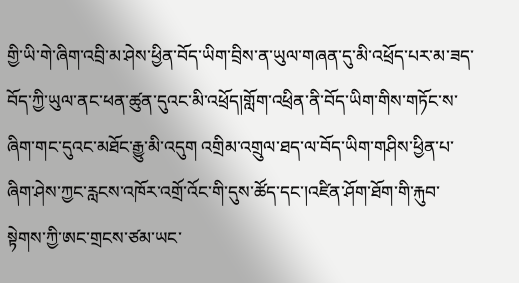གྱི་ཡི་གེ་ཞིག་འབྲི་མ་ཤེས་ཕྱིན་བོད་ཡིག་བྲིས་ན་ཡུལ་གཞན་དུ་མི་འཕྲོད་པར་མ་ཟད་བོད་ཀྱི་ཡུལ་ནང་ཕན་ཚུན་དུའང་མི་འཕྲོད།གློག་འཕྲིན་ནི་བོད་ཡིག་གིས་གཏོང་ས་ཞིག་གང་དུའང་མཐོང་རྒྱུ་མི་འདུག འགྲིམ་འགྲུལ་ཐད་ལ་བོད་ཡིག་གཤིས་ཕྱིན་པ་ཞིག་ཤེས་ཀྱང་རླངས་འཁོར་འགྲོ་འོང་གི་དུས་ཚོད་དང་།འཛིན་ཤོག་ཐོག་གི་རྐུབ་སྟེགས་ཀྱི་ཨང་གྲངས་ཙམ་ཡང་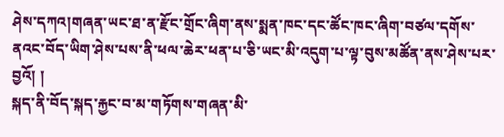ཤེས་དཀའ།གཞན་ཡང་ཐ་ན་རྫོང་གྲོང་ཞིག་ནས་སྨན་ཁང་དང་ཚོང་ཁང་ཞིག་བཙལ་དགོས་ནའང་བོད་ཡིག་ཤེས་པས་ནི་ཕལ་ཆེར་ཕན་པ་ཅི་ཡང་མི་འདུག་པ་ལྟ་བུས་མཚོན་ནས་ཤེས་པར་བྱའོ། །
སྐད་ནི་བོད་སྐད་རྐྱང་བ་མ་གཏོགས་གཞན་མི་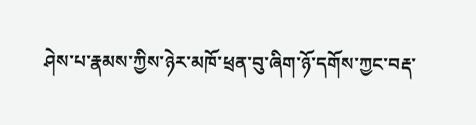ཤེས་པ་རྣམས་ཀྱིས་ཉེར་མཁོ་ཕྲན་བུ་ཞིག་ཉོ་དགོས་ཀྱང་བརྡ་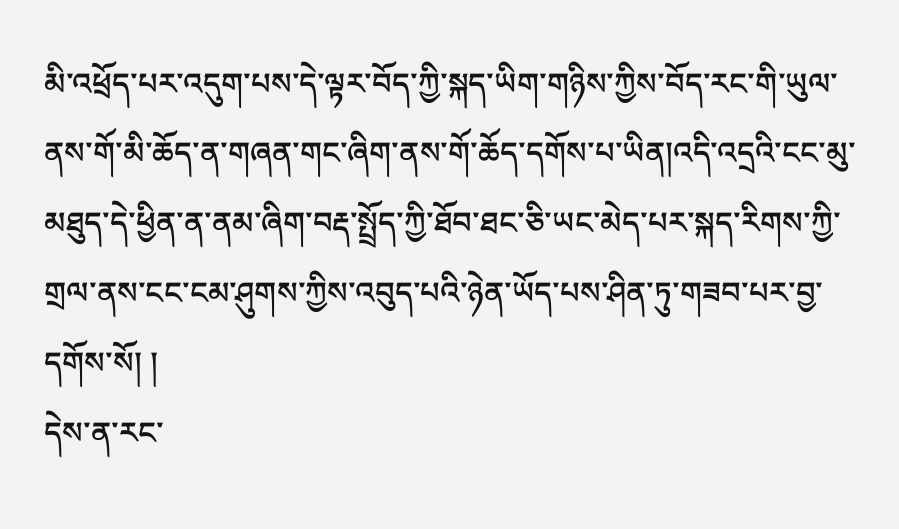མི་འཕྲོད་པར་འདུག་པས་དེ་ལྟར་བོད་ཀྱི་སྐད་ཡིག་གཉིས་ཀྱིས་བོད་རང་གི་ཡུལ་ནས་གོ་མི་ཆོད་ན་གཞན་གང་ཞིག་ནས་གོ་ཆོད་དགོས་པ་ཡིན།འདི་འདྲའི་ངང་མུ་མཐུད་དེ་ཕྱིན་ན་ནམ་ཞིག་བརྡ་སྤྲོད་ཀྱི་ཐོབ་ཐང་ཅི་ཡང་མེད་པར་སྐད་རིགས་ཀྱི་གྲལ་ནས་ངང་ངམ་ཤུགས་ཀྱིས་འབུད་པའི་ཉེན་ཡོད་པས་ཤིན་ཏུ་གཟབ་པར་བྱ་དགོས་སོ། །
དེས་ན་རང་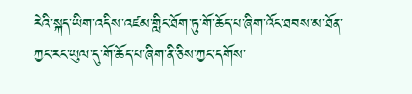རེའི་སྐད་ཡིག་འདིས་འཛམ་གླིང་ཐོག་ཏུ་གོ་ཆོད་པ་ཞིག་འོང་ཐབས་མ་ཐོན་ཀྱང་རང་ཡུལ་དུ་གོ་ཆོད་པ་ཞིག་ནི་ཅིས་ཀྱང་དགོས་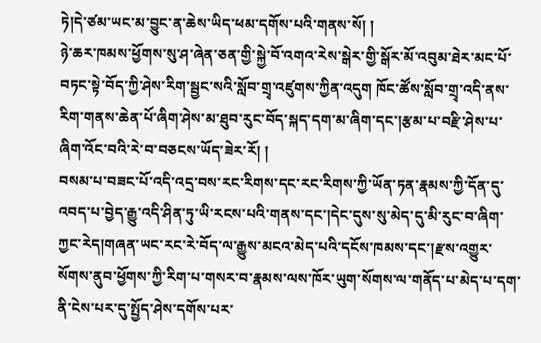ཏེ།དེ་ཙམ་ཡང་མ་བྱུང་ན་ཆེས་ཡིད་ཕམ་དགོས་པའི་གནས་སོ། །
ཉེ་ཆར་ཁམས་ཕྱོགས་སུ་ཤ་ཞེན་ཅན་གྱི་སྐྱེ་བོ་འགའ་རེས་སྒེར་གྱི་སྒོར་མོ་འབུམ་ཐེར་མང་པོ་བཏང་སྟེ་བོད་ཀྱི་ཤེས་རིག་སྦྱང་སའི་སློབ་གྲྭ་འཛུགས་ཀྱིན་འདུག ཁོང་ཚོས་སློབ་གྲྭ་འདི་ནས་རིག་གནས་ཆེན་པོ་ཞིག་ཤེས་མ་ཐུབ་རུང་བོད་སྐད་དག་མ་ཞིག་དང་།རྩམ་པ་བརྫི་ཤེས་པ་ཞིག་འོང་བའི་རེ་བ་བཅངས་ཡོད་ཟེར་རོ། །
བསམ་པ་བཟང་པོ་འདི་འདྲ་བས་རང་རིགས་དང་རང་རིགས་ཀྱི་ཡོན་ཏན་རྣམས་ཀྱི་དོན་དུ་འབད་པ་བྱེད་རྒྱུ་འདི་ཤིན་ཏུ་ཡི་རངས་པའི་གནས་དང་།དེང་དུས་སུ་མེད་དུ་མི་རུང་བ་ཞིག་ཀྱང་རེད།གཞན་ཡང་རང་རེ་བོད་ལ་རྒྱུས་མངའ་མེད་པའི་དངོས་ཁམས་དང་།རྫས་འགྱུར་སོགས་ནུབ་ཕྱོགས་ཀྱི་རིག་པ་གསར་བ་རྣམས་ལས་ཁོར་ཡུག་སོགས་ལ་གནོད་པ་མེད་པ་དག་ནི་ངེས་པར་དུ་སྤྱོད་ཤེས་དགོས་པར་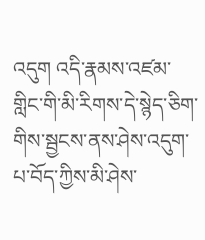འདུག འདི་རྣམས་འཛམ་གླིང་གི་མི་རིགས་དེ་སྙེད་ཅིག་གིས་སྦྱངས་ནས་ཤེས་འདུག་པ་བོད་ཀྱིས་མི་ཤེས་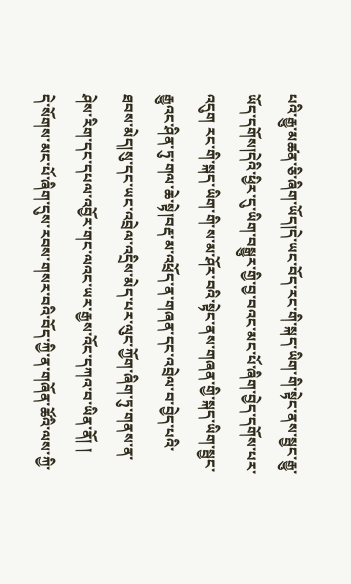པའི་རྒྱུ་མཚན་ཅི་ཞིག་ཡོད།དེ་ཡང་བོད་རང་གི་སྐད་ཡིག་གི་སྟེང་ནས་སྦྱང་རྒྱུ་ཡོད་དགོས།དེའི་ཕྱིར་དུ་ཡིག་བསྒྱུར་གྱི་བྱ་བའང་མང་པོ་ཞིག་བྱེད་དགོས་པར་འདུག རང་གི་སྐད་ཡིག་གི་ས་མ་ཤོར་བའི་སྟེང་ནས་གཞན་གྱི་སྐད་ཡིག་སྦྱང་རྒྱུའང་ཤིན་ཏུ་གལ་ཆེ་སྟེ།བརྡ་མ་འཕྲོད་ན་གཞན་དང་འབྲེལ་བ་བྱེད་པའི་ཐབས་མེད།སུ་དང་ཡང་འབྲེལ་འདྲིས་མེད་པར་ལུང་ཀྱོག་ཞིག་ཏུ་གནས་ན་ཤེས་རིག་དང་དཔལ་འབྱོར་གང་ལའང་ཡར་རྒྱས་འོང་དཀའ་བ་ཡིན་ནོ། །
དེ་སོགས་མང་པོ་ཞིག་དུས་རབས་གསར་བའི་བོད་ཀྱི་ན་གཞོན་ཚོའི་ལས་ཀྱི་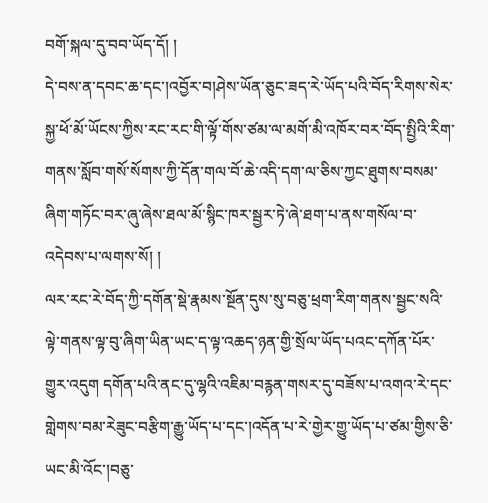བགོ་སྐལ་དུ་བབ་ཡོད་དོ། །
དེ་བས་ན་དབང་ཆ་དང་།འབྱོར་བ།ཤེས་ཡོན་ཅུང་ཟད་རེ་ཡོད་པའི་བོད་རིགས་སེར་སྐྱ་ཕོ་མོ་ཡོངས་ཀྱིས་རང་རང་གི་ལྟོ་གོས་ཙམ་ལ་མགོ་མི་འཁོར་བར་བོད་སྤྱིའི་རིག་གནས་སློབ་གསོ་སོགས་ཀྱི་དོན་གལ་བོ་ཆེ་འདི་དག་ལ་ཅིས་ཀྱང་ཐུགས་བསམ་ཞིག་གཏོང་བར་ཞུ་ཞེས་ཐལ་མོ་སྙིང་ཁར་སྦྱར་ཏེ་ཞེ་ཐག་པ་ནས་གསོལ་བ་འདེབས་པ་ལགས་སོ། །
ལར་རང་རེ་བོད་ཀྱི་དགོན་སྡེ་རྣམས་སྔོན་དུས་སུ་བཅུ་ཕྲག་རིག་གནས་སྦྱང་སའི་ལྟེ་གནས་ལྟ་བུ་ཞིག་ཡིན་ཡང་ད་ལྟ་འཆད་ཉན་གྱི་སྲོལ་ཡོད་པའང་དཀོན་པོར་གྱུར་འདུག དགོན་པའི་ནང་དུ་ལྷའི་འཇིམ་བརྙན་གསར་དུ་བཟོས་པ་འགའ་རེ་དང་གླེགས་བམ་རེཟུང་བརྩིག་རྒྱུ་ཡོད་པ་དང་།འདོན་པ་རེ་གྱེར་གྱུ་ཡོད་པ་ཙམ་གྱིས་ཅི་ཡང་མི་འོང་།བཅུ་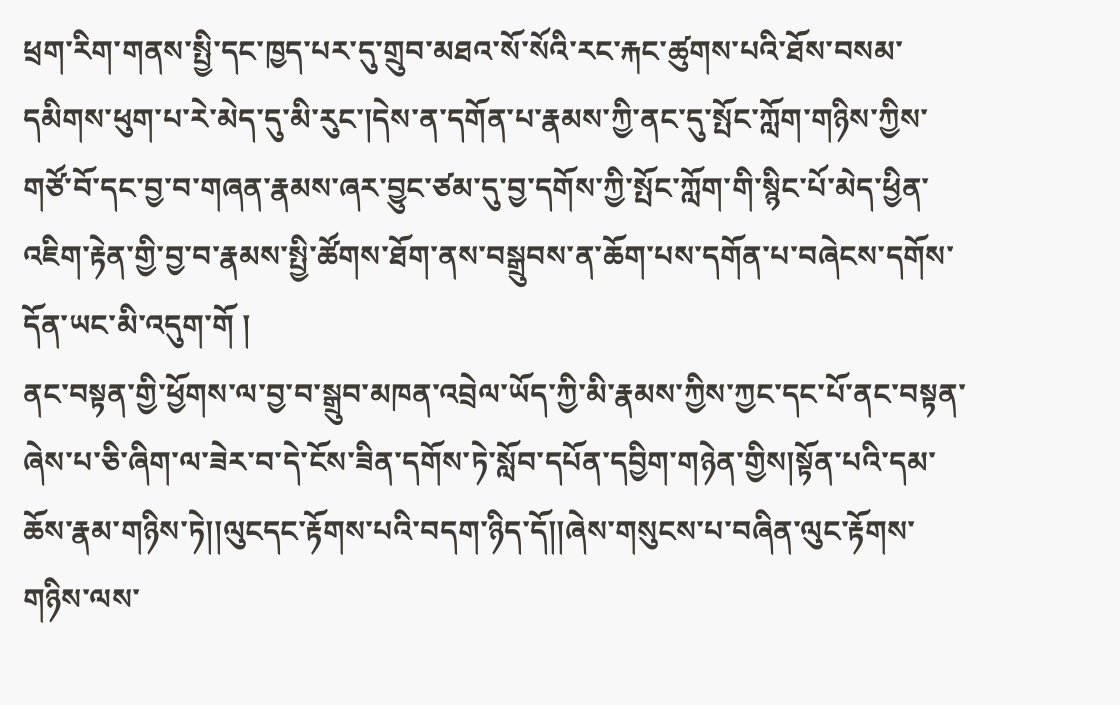ཕྲག་རིག་གནས་སྤྱི་དང་ཁྱད་པར་དུ་གྲུབ་མཐའ་སོ་སོའི་རང་རྐང་ཚུགས་པའི་ཐོས་བསམ་དམིགས་ཕུག་པ་རེ་མེད་དུ་མི་རུང་།དེས་ན་དགོན་པ་རྣམས་ཀྱི་ནང་དུ་སྤོང་ཀློག་གཉིས་ཀྱིས་གཙོ་བོ་དང་བྱ་བ་གཞན་རྣམས་ཞར་བྱུང་ཙམ་དུ་བྱ་དགོས་ཀྱི་སྤོང་ཀློག་གི་སྙིང་པོ་མེད་ཕྱིན་འཇིག་རྟེན་གྱི་བྱ་བ་རྣམས་སྤྱི་ཚོགས་ཐོག་ནས་བསྒྲུབས་ན་ཆོག་པས་དགོན་པ་བཞེངས་དགོས་དོན་ཡང་མི་འདུག་གོ །
ནང་བསྟན་གྱི་ཕྱོགས་ལ་བྱ་བ་སྒྲུབ་མཁན་འབྲེལ་ཡོད་ཀྱི་མི་རྣམས་ཀྱིས་ཀྱང་དང་པོ་ནང་བསྟན་ཞེས་པ་ཅི་ཞིག་ལ་ཟེར་བ་དེ་ངོས་ཟིན་དགོས་ཏེ་སློབ་དཔོན་དབྱིག་གཉེན་གྱིས།སྟོན་པའི་དམ་ཆོས་རྣམ་གཉིས་ཏེ།།ལུངདང་རྟོགས་པའི་བདག་ཉིད་དོ།།ཞེས་གསུངས་པ་བཞིན་ལུང་རྟོགས་གཉིས་ལས་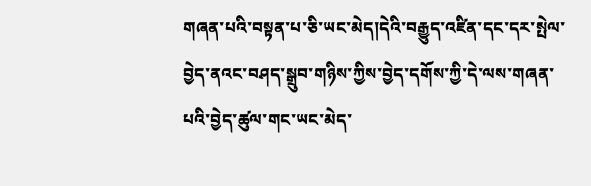གཞན་པའི་བསྟན་པ་ཅི་ཡང་མེད།དེའི་བརྒྱུད་འཛིན་དང་དར་སྤེལ་བྱེད་ནའང་བཤད་སྒྲུབ་གཉིས་ཀྱིས་བྱེད་དགོས་ཀྱི་དེ་ལས་གཞན་པའི་བྱེད་ཚུལ་གང་ཡང་མེད་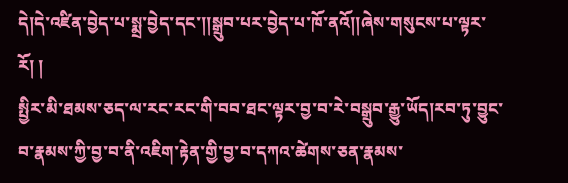དེ།དེ་འཛིན་བྱེད་པ་སྨྲ་བྱེད་དང་།།སྒྲུབ་པར་བྱེད་པ་ཁོ་ནའོ།།ཞེས་གསུངས་པ་ལྟར་རོ། །
སྤྱིར་མི་ཐམས་ཅད་ལ་རང་རང་གི་བབ་ཐང་ལྟར་བྱ་བ་རེ་བསྒྲུབ་རྒྱུ་ཡོད།རབ་ཏུ་བྱུང་བ་རྣམས་ཀྱི་བྱ་བ་ནི་འཇིག་རྟེན་གྱི་བྱ་བ་དཀའ་ཚེགས་ཅན་རྣམས་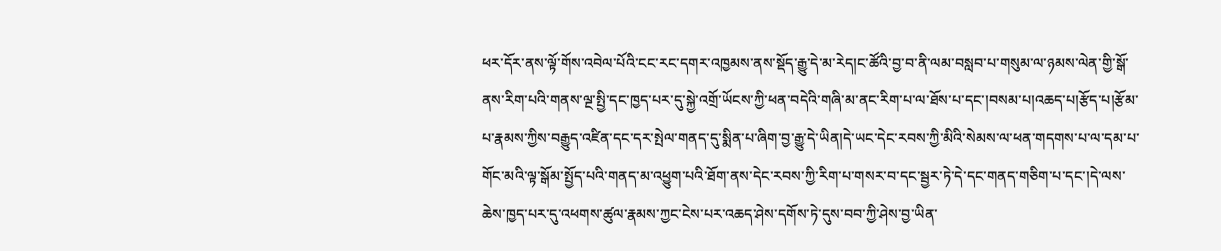ཕར་དོར་ནས་ལྟོ་གོས་འབེལ་པོའི་ངང་རང་དགར་འཁྱམས་ནས་སྡོད་རྒྱུ་དེ་མ་རེད།ང་ཚོའི་བྱ་བ་ནི་ལམ་བསླབ་པ་གསུམ་ལ་ཉམས་ལེན་གྱི་སྒོ་ནས་རིག་པའི་གནས་ལྔ་སྤྱི་དང་ཁྱད་པར་དུ་སྐྱེ་འགྲོ་ཡོངས་ཀྱི་ཕན་བདེའི་གཞི་མ་ནང་རིག་པ་ལ་ཐོས་པ་དང་།བསམ་པ།འཆད་པ།རྩོད་པ།རྩོམ་པ་རྣམས་ཀྱིས་བརྒྱུད་འཛིན་དང་དར་སྤེལ་གནད་དུ་སྨིན་པ་ཞིག་བྱ་རྒྱུ་དེ་ཡིན།དེ་ཡང་དེང་རབས་ཀྱི་མིའི་སེམས་ལ་ཕན་གདགས་པ་ལ་དམ་པ་གོང་མའི་ལྟ་སྒོམ་སྤྱོད་པའི་གནད་མ་འཕྱུག་པའི་ཐོག་ནས་དེང་རབས་ཀྱི་རིག་པ་གསར་བ་དང་སྦྱར་ཏེ་དེ་དང་གནད་གཅིག་པ་དང་།དེ་ལས་ཆེས་ཁྱད་པར་དུ་འཕགས་ཚུལ་རྣམས་ཀྱང་ངེས་པར་འཆད་ཤེས་དགོས་ཏེ་དུས་བབ་ཀྱི་ཤེས་བྱ་ཡིན་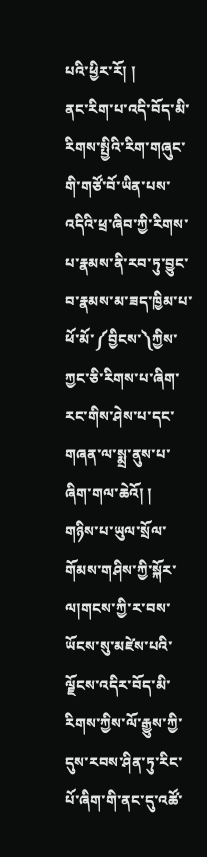པའི་ཕྱིར་རོ། །
ནང་རིག་པ་འདི་བོད་མི་རིགས་སྤྱིའི་རིག་གཞུང་གི་གཙོ་བོ་ཡིན་པས་འདིའི་ཕྲ་ཞིབ་ཀྱི་རིགས་པ་རྣམས་ནི་རབ་ཏུ་བྱུང་བ་རྣམས་མ་ཟད་ཁྱིམ་པ་ཕོ་མོ་༼བྱིངས་༽ཀྱིས་ཀྱང་ཅི་རིགས་པ་ཞིག་རང་གིས་ཤེས་པ་དང་གཞན་ལ་སྨྲ་ནུས་པ་ཞིག་གལ་ཆེའོ། །
གཉིས་པ་ཡུལ་སྲོལ་གོམས་གཤིས་ཀྱི་སྐོར་ལ།གངས་ཀྱི་ར་བས་ཡོངས་སུ་མཛེས་པའི་ལྗོངས་འདིར་བོད་མི་རིགས་ཀྱིས་ལོ་རྒྱུས་ཀྱི་དུས་རབས་ཤིན་ཏུ་རིང་པོ་ཞིག་གི་ནང་དུ་འཚོ་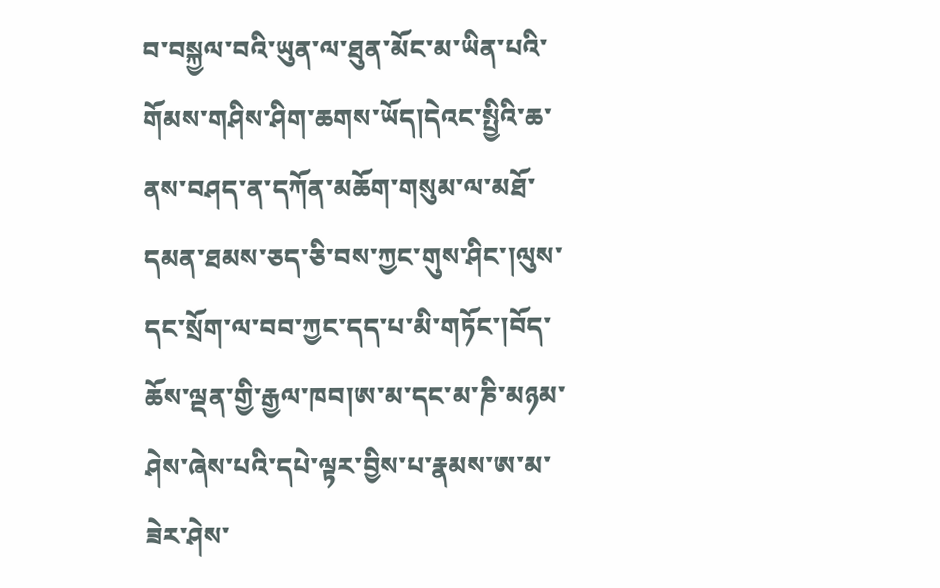བ་བསྐྱལ་བའི་ཡུན་ལ་ཐུན་མོང་མ་ཡིན་པའི་གོམས་གཤིས་ཤིག་ཆགས་ཡོད།དེའང་སྤྱིའི་ཆ་ནས་བཤད་ན་དཀོན་མཆོག་གསུམ་ལ་མཐོ་དམན་ཐམས་ཅད་ཅི་བས་ཀྱང་གུས་ཤིང་།ལུས་དང་སྲོག་ལ་བབ་ཀྱང་དད་པ་མི་གཏོང་།བོད་ཆོས་ལྡན་གྱི་རྒྱལ་ཁབ།ཨ་མ་དང་མ་ཎི་མཉམ་ཤེས་ཞེས་པའི་དཔེ་ལྟར་བྱིས་པ་རྣམས་ཨ་མ་ཟེར་ཤེས་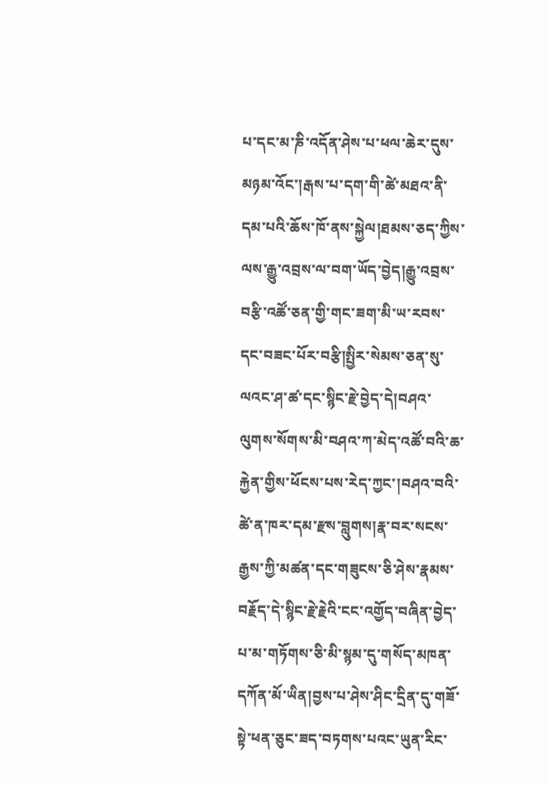པ་དང་མ་ཎི་འདོན་ཤེས་པ་ཕལ་ཆེར་དུས་མཉམ་འོང་།རྒས་པ་དག་གི་ཚེ་མཐའ་ནི་དམ་པའི་ཆོས་ཁོ་ནས་སྐྱེལ།ཐམས་ཅད་ཀྱིས་ལས་རྒྱུ་འབྲས་ལ་བག་ཡོད་བྱེད།རྒྱུ་འབྲས་བརྩི་འཚོ་ཅན་གྱི་གང་ཟག་མི་ཡ་རབས་དང་བཟང་པོར་བརྩི།སྤྱིར་སེམས་ཅན་སུ་ལའང་ཤ་ཚ་དང་སྙིང་རྗེ་བྱེད་དེ།བཤའ་ལུགས་སོགས་མི་བཤའ་ཀ་མེད་འཚོ་བའི་ཆ་རྐྱེན་གྱིས་ཕོངས་པས་རེད་ཀྱང་།བཤའ་བའི་ཚེ་ན་ཁར་དམ་རྫས་བླུགས།རྣ་བར་སངས་རྒྱས་ཀྱི་མཚན་དང་གཟུངས་ཅི་ཤེས་རྣམས་བརྗོད་དེ་སྙིང་རྗེ་རྗེའི་ངང་འགྱོད་བཞིན་བྱེད་པ་མ་གཏོགས་ཅི་མི་སྙམ་དུ་གསོད་མཁན་དཀོན་མོ་ཡིན།བྱས་པ་ཤེས་ཤིང་དྲིན་དུ་གཟོ་སྟེ་ཕན་ཅུང་ཟད་བཏགས་པའང་ཡུན་རིང་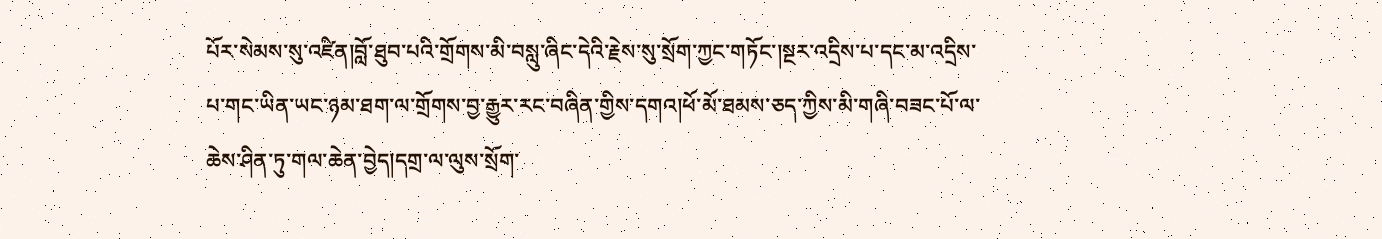པོར་སེམས་སུ་འཛིན།བློ་ཐུབ་པའི་གྲོགས་མི་བསླུ་ཞིང་དེའི་རྗེས་སུ་སྲོག་ཀྱང་གཏོང་།སྔར་འདྲིས་པ་དང་མ་འདྲིས་པ་གང་ཡིན་ཡང་ཉམ་ཐག་ལ་གྲོགས་བྱ་རྒྱུར་རང་བཞིན་གྱིས་དགའ།ཕོ་མོ་ཐམས་ཅད་ཀྱིས་མི་གཞི་བཟང་པོ་ལ་ཆེས་ཤིན་ཏུ་གལ་ཆེན་བྱེད།དགྲ་ལ་ལུས་སྲོག་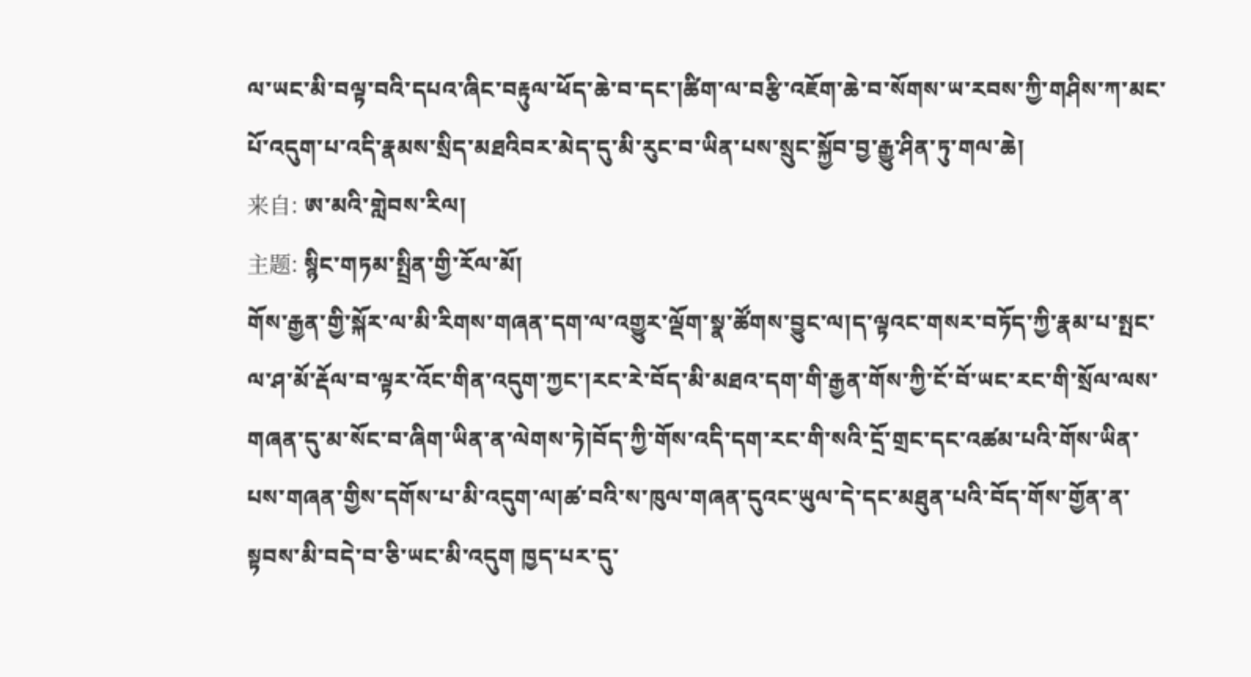ལ་ཡང་མི་བལྟ་བའི་དཔའ་ཞིང་བརྟུལ་ཕོད་ཆེ་བ་དང་།ཚིག་ལ་བརྩི་འཇོག་ཆེ་བ་སོགས་ཡ་རབས་ཀྱི་གཤིས་ཀ་མང་པོ་འདུག་པ་འདི་རྣམས་སྲིད་མཐའིབར་མེད་དུ་མི་རུང་བ་ཡིན་པས་སྲུང་སྐྱོབ་བྱ་རྒྱུ་ཤིན་ཏུ་གལ་ཆེ།
来自: ཨ་མའི་གླེབས་རིལ།
主题: སྙིང་གཏམ་སྤྲིན་གྱི་རོལ་མོ།
གོས་རྒྱན་གྱི་སྐོར་ལ་མི་རིགས་གཞན་དག་ལ་འགྱུར་ལྡོག་སྣ་ཚོགས་བྱུང་ལ།ད་ལྟའང་གསར་བཏོད་ཀྱི་རྣམ་པ་སྤང་ལ་ཤ་མོ་རྡོལ་བ་ལྟར་འོང་གིན་འདུག་ཀྱང་།རང་རེ་བོད་མི་མཐའ་དག་གི་རྒྱན་གོས་ཀྱི་ངོ་བོ་ཡང་རང་གི་སྲོལ་ལས་གཞན་དུ་མ་སོང་བ་ཞིག་ཡིན་ན་ལེགས་ཏེ།བོད་ཀྱི་གོས་འདི་དག་རང་གི་སའི་དྲོ་གྲང་དང་འཚམ་པའི་གོས་ཡིན་པས་གཞན་གྱིས་དགོས་པ་མི་འདུག་ལ།ཚ་བའི་ས་ཁུལ་གཞན་དུའང་ཡུལ་དེ་དང་མཐུན་པའི་བོད་གོས་གྱོན་ན་སྟབས་མི་བདེ་བ་ཅི་ཡང་མི་འདུག ཁྱད་པར་དུ་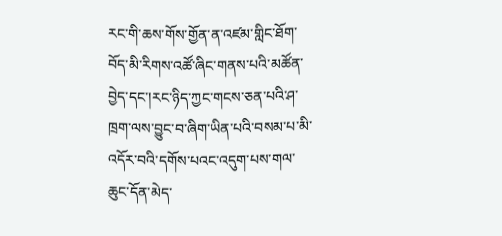རང་གི་ཆས་གོས་གྱོན་ན་འཛམ་གླིང་ཐོག་བོད་མི་རིགས་འཚོ་ཞིང་གནས་པའི་མཚོན་བྱེད་དང་།རང་ཉིད་ཀྱང་གངས་ཅན་པའི་ཤ་ཁྲག་ལས་བྱུང་བ་ཞིག་ཡིན་པའི་བསམ་པ་མི་འདོར་བའི་དགོས་པའང་འདུག་པས་གལ་ཆུང་དོན་མེད་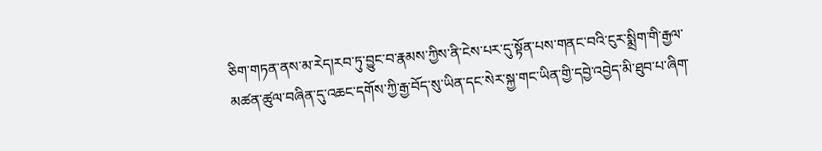ཅིག་གཏན་ནས་མ་རེད།རབ་ཏུ་བྱུང་བ་རྣམས་ཀྱིས་ནི་ངེས་པར་དུ་སྟོན་པས་གནང་བའི་ངུར་སྨྲིག་གི་རྒྱལ་མཚན་ཚུལ་བཞིན་དུ་འཆང་དགོས་ཀྱི་རྒྱ་བོད་སུ་ཡིན་དང་སེར་སྐྱ་གང་ཡིན་གྱི་དབྱེ་འབྱེད་མི་ཐུབ་པ་ཞིག་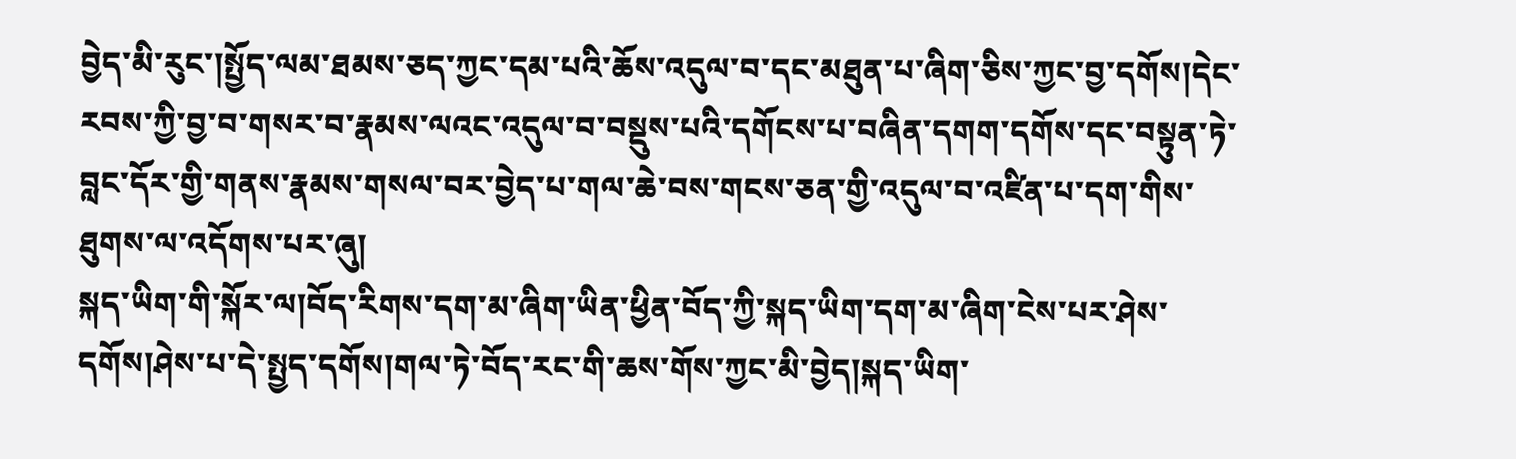བྱེད་མི་རུང་།སྤྱོད་ལམ་ཐམས་ཅད་ཀྱང་དམ་པའི་ཆོས་འདུལ་བ་དང་མཐུན་པ་ཞིག་ཅིས་ཀྱང་བྱ་དགོས།དེང་རབས་ཀྱི་བྱ་བ་གསར་བ་རྣམས་ལའང་འདུལ་བ་བསྡུས་པའི་དགོངས་པ་བཞིན་དགག་དགོས་དང་བསྟུན་ཏེ་བླང་དོར་གྱི་གནས་རྣམས་གསལ་བར་བྱེད་པ་གལ་ཆེ་བས་གངས་ཅན་གྱི་འདུལ་བ་འཛིན་པ་དག་གིས་ཐུགས་ལ་འདོགས་པར་ཞུ།
སྐད་ཡིག་གི་སྐོར་ལ།བོད་རིགས་དག་མ་ཞིག་ཡིན་ཕྱིན་བོད་ཀྱི་སྐད་ཡིག་དག་མ་ཞིག་ངེས་པར་ཤེས་དགོས།ཤེས་པ་དེ་སྤྱད་དགོས།གལ་ཏེ་བོད་རང་གི་ཆས་གོས་ཀྱང་མི་བྱེད།སྐད་ཡིག་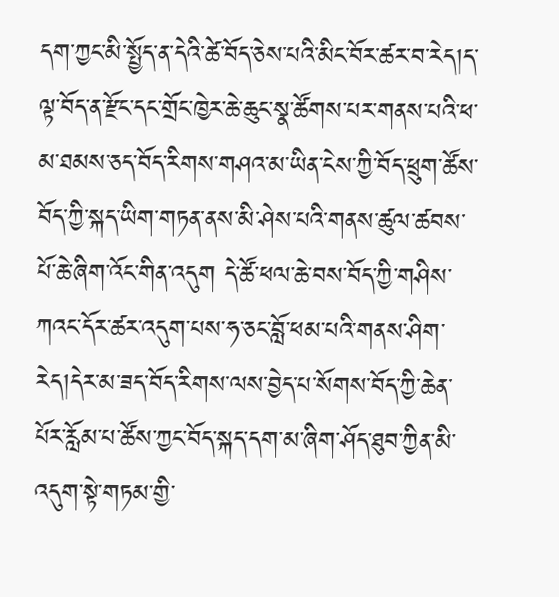དག་ཀྱང་མི་སྤྱོད་ན་དེའི་ཚེ་བོད་ཅེས་པའི་མིང་བོར་ཚར་བ་རེད།ད་ལྟ་བོད་ན་རྫོང་དང་གྲོང་ཁྱེར་ཆེ་ཆུང་སྣ་ཚོགས་པར་གནས་པའི་ཕ་མ་ཐམས་ཅད་བོད་རིགས་གཤའ་མ་ཡིན་ངེས་ཀྱི་བོད་ཕྲུག་ཚོས་བོད་ཀྱི་སྐད་ཡིག་གཏན་ནས་མི་ཤེས་པའི་གནས་ཚུལ་ཚབས་པོ་ཆེ་ཞིག་འོང་གིན་འདུག དེ་ཚོ་ཕལ་ཆེ་བས་བོད་ཀྱི་གཤིས་ཀའང་དོར་ཚར་འདུག་པས་ཧ་ཅང་བློ་ཕམ་པའི་གནས་ཤིག་རེད།དེར་མ་ཟད་བོད་རིགས་ལས་བྱེད་པ་སོགས་བོད་ཀྱི་ཆེན་པོར་རློམ་པ་ཚོས་ཀྱང་བོད་སྐད་དག་མ་ཞིག་ཤོད་ཐུབ་ཀྱིན་མི་འདུག་སྟེ་གཏམ་གྱི་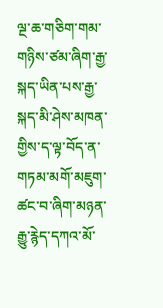ལྔ་ཆ་གཅིག་གམ་གཉིས་ཙམ་ཞིག་རྒྱ་སྐད་ཡིན་པས་རྒྱ་སྐད་མི་ཤེས་མཁན་གྱིས་ད་ལྟ་བོད་ན་གཏམ་མགོ་མཇུག་ཚང་བ་ཞིག་མཉན་རྒྱུ་རྙེད་དཀའ་མོ་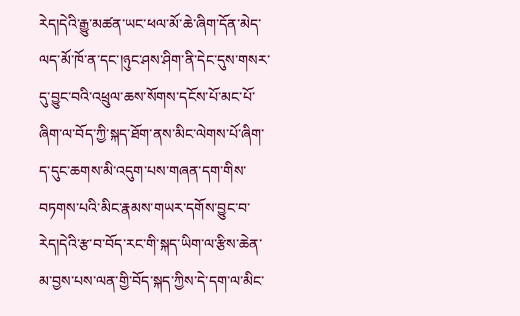རེད།དེའི་རྒྱུ་མཚན་ཡང་ཕལ་མོ་ཆེ་ཞིག་དོན་མེད་ལད་མོ་ཁོ་ན་དང་།ཉུང་ཤས་ཤིག་ནི་དེང་དུས་གསར་དུ་བྱུང་བའི་འཕྲུལ་ཆས་སོགས་དངོས་པོ་མང་པོ་ཞིག་ལ་བོད་ཀྱི་སྐད་ཐོག་ནས་མིང་ལེགས་པོ་ཞིག་ད་དུང་ཆགས་མི་འདུག་པས་གཞན་དག་གིས་བཏགས་པའི་མིང་རྣམས་གཡར་དགོས་བྱུང་བ་རེད།དེའི་རྩ་བ་བོད་རང་གི་སྐད་ཡིག་ལ་རྩིས་ཆེན་མ་བྱས་པས་ལན་གྱི་བོད་སྐད་ཀྱིས་དེ་དག་ལ་མིང་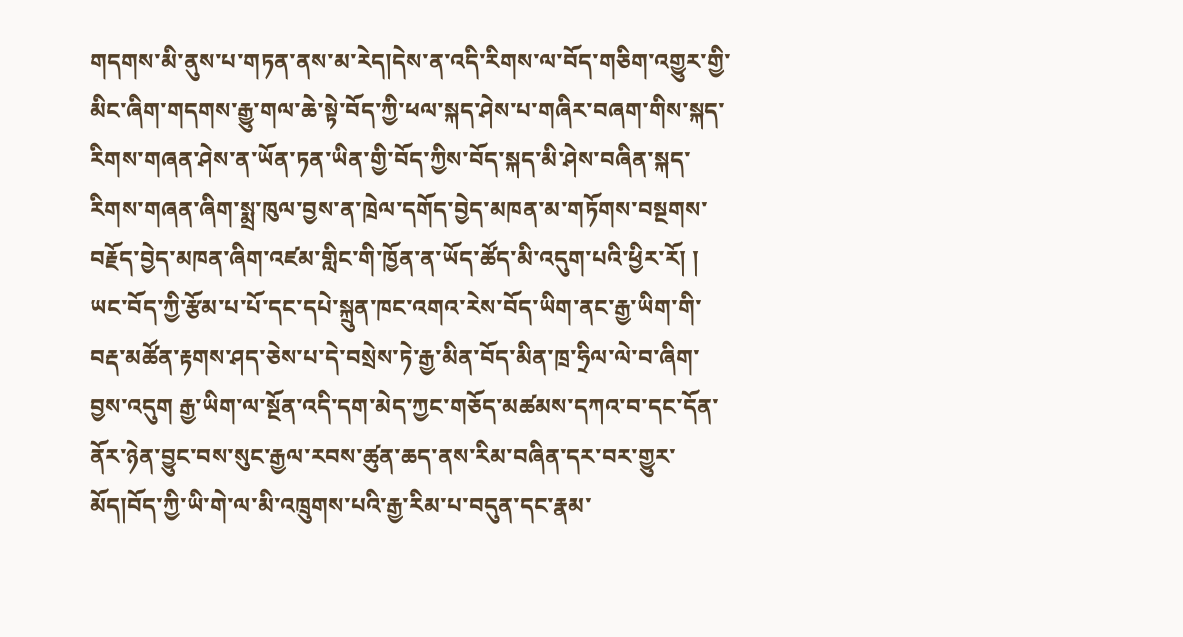གདགས་མི་ནུས་པ་གཏན་ནས་མ་རེད།དེས་ན་འདི་རིགས་ལ་བོད་གཅིག་འགྱུར་གྱི་མིང་ཞིག་གདགས་རྒྱུ་གལ་ཆེ་སྟེ་བོད་ཀྱི་ཕལ་སྐད་ཤེས་པ་གཞིར་བཞག་གིས་སྐད་རིགས་གཞན་ཤེས་ན་ཡོན་ཏན་ཡིན་གྱི་བོད་ཀྱིས་བོད་སྐད་མི་ཤེས་བཞིན་སྐད་རིགས་གཞན་ཞིག་སྨྲ་ཁུལ་བྱས་ན་ཁྲེལ་དགོད་བྱེད་མཁན་མ་གཏོགས་བསྔགས་བརྗོད་བྱེད་མཁན་ཞིག་འཛམ་གླིང་གི་ཁྱོན་ན་ཡོད་ཚོད་མི་འདུག་པའི་ཕྱིར་རོ། །
ཡང་བོད་ཀྱི་རྩོམ་པ་པོ་དང་དཔེ་སྐྲུན་ཁང་འགའ་རེས་བོད་ཡིག་ནང་རྒྱ་ཡིག་གི་བརྡ་མཚོན་རྟགས་ཤད་ཅེས་པ་དེ་བསྲེས་ཏེ་རྒྱ་མིན་བོད་མིན་ཁྲ་ཧྲིལ་ལེ་བ་ཞིག་བྱས་འདུག རྒྱ་ཡིག་ལ་སྔོན་འདི་དག་མེད་ཀྱང་གཅོད་མཚམས་དཀའ་བ་དང་དོན་ནོར་ཉེན་བྱུང་བས་སུང་རྒྱལ་རབས་ཚུན་ཆད་ནས་རིམ་བཞིན་དར་བར་གྱུར་མོད།བོད་ཀྱི་ཡི་གེ་ལ་མི་འཁྲུགས་པའི་རྒྱ་རིམ་པ་བདུན་དང་རྣམ་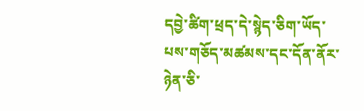དབྱེ་ཚིག་ཕྲད་དེ་སྙེད་ཅིག་ཡོད་པས་གཅོད་མཚམས་དང་དོན་ནོར་ཉེན་ཅི་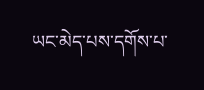ཡང་མེད་པས་དགོས་པ་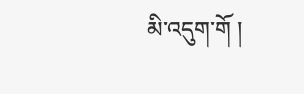མི་འདུག་གོ །